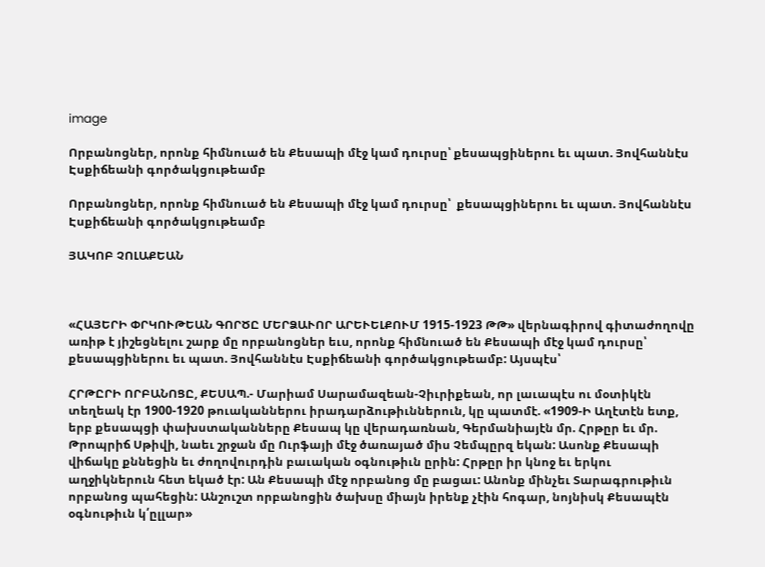image

Որբանոցներ, որոնք հիմնուած են Քեսապի մէջ կամ դուրսը՝ քեսապցիներու եւ պատ. Յովհաննէս Էսքիճեանի գործակցութեամբ

Որբանոցներ, որոնք հիմնուած են Քեսապի մէջ կամ դուրսը՝  քեսապցիներու եւ պատ. Յովհաննէս Էսքիճեանի գործակցութեամբ

ՅԱԿՈԲ ՉՈԼԱՔԵԱՆ



«ՀԱՅԵՐԻ ՓՐԿՈՒԹԵԱՆ ԳՈՐԾԸ ՄԵՐՁԱՒՈՐ ԱՐԵՒԵԼՔՈՒՄ 1915-1923 ԹԹ» վերնագիրով գիտաժողովը առիթ է յիշեցնելու շարք մը որբանոցներ եւս, որոնք հիմնուած են Քեսապի մէջ կամ դուրսը՝ քեսապցիներու եւ պատ. Յովհաննէս Էսքիճեանի գործակցութեամբ: Այսպէս՝

ՀՐԹԸՐԻ ՈՐԲԱՆՈՑԸ, ՔԵՍԱՊ.- Մարիամ Սարամազեան-Չիւրիքեան, որ լաւապէս ու մօտիկէն տեղեակ էր 1900-1920 թուականներու իրադարձութիւններուն, կը պատմէ. «1909-Ի Աղէտէն ետք, երբ քեսապցի փախստականները Քեսապ կը վերադառնան, Գերմանիայէն մր. Հրթըր եւ մր. Թրոպրիճ Սթիվի, նաեւ շրջան մը Ուրֆայի մէջ ծառայած միս Չեմպըրզ եկան: Ասոնք Քեսապի վիճակը քննեցին եւ ժողովուրդին բաւական օգնութիւն ըրին: Հրթըր իր կնոջ եւ երկու աղջիկներուն հետ եկած էր: Ան Քեսապի մէջ որբանոց մը բացաւ: Անոնք մինչեւ Տարագրութիւն որբանոց պահեցին: Անշուշտ որբանոցին ծախսը միայն իրենք չէին հոգար, նոյնիսկ Քեսապէն օգնութիւն կ՛ըլլար»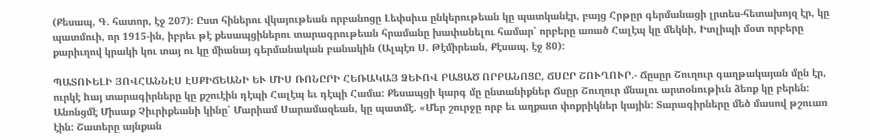(Քեսապ, Գ. հատոր, էջ 207): Ըստ հիներու վկայութեան որբանոցը Լեփսիւս ընկերութեան կը պատկանէր, բայց Հրթըր գերմանացի լրտես-հետախոյզ էր, կը պատմուի, որ 1915-ին, իբրեւ թէ քեսապցիներու տարագրութեան հրամանը խափանելու համար՝ որբերը առած Հալէպ կը մեկնի, Իտլիպի մօտ որբերը քարիւղով կրակի կու տայ ու կը միանայ գերմանական բանակին (Ալպէռ Ս. Թէմիրեան, Քէսապ, էջ 80):

ՊԱՏՈՒԵԼԻ ՅՈՎՀԱՆՆԷՍ ԷՍՔԻՃԵԱՆԻ ԵՒ ՄԻՍ ՌՈՆԸՐԻ ՀԵՌԱԿԱՅ ՁԵՒՈՎ ԲԱՑԱԾ ՈՐԲԱՆՈՑԸ, ՃՍԸՐ ՇՈՒՂՈՒՐ.- Ճըսըր Շուղուր գաղթակայան մըն էր, ուրկէ hայ տարագիրները կը քշուէին դէպի Հալէպ եւ դէպի Համա: Քեսապցի կարգ մը ընտանիքներ Ճսըր Շուղուր մնալու արտօնութիւն ձեռք կը բերեն: Անոնցմէ Միսաք Չիւրիքեանի կինը՝ Մարիամ Սարամազեան, կը պատմէ. «Մեր շուրջը որբ եւ աղքատ փոքրիկներ կային: Տարագիրները մեծ մասով թշուառ էին: Շատերը այնքան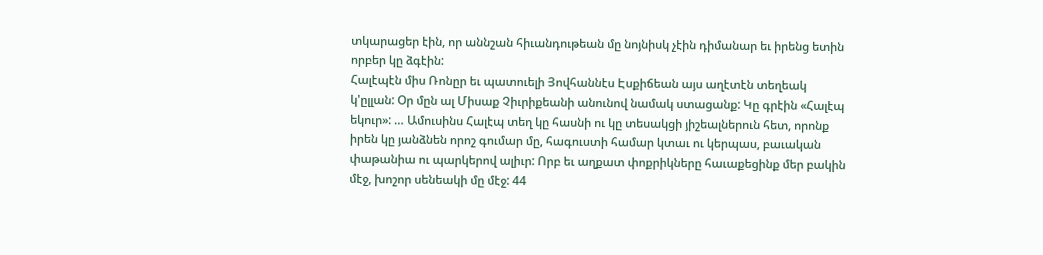տկարացեր էին, որ աննշան հիւանդութեան մը նոյնիսկ չէին դիմանար եւ իրենց ետին որբեր կը ձգէին:
Հալէպէն միս Ռոնըր եւ պատուելի Յովհաննէս Էսքիճեան այս աղէտէն տեղեակ կ'ըլլան: Օր մըն ալ Միսաք Չիւրիքեանի անունով նամակ ստացանք: Կը գրէին «Հալէպ եկուր»: … Ամուսինս Հալէպ տեղ կը հասնի ու կը տեսակցի յիշեալներուն հետ, որոնք իրեն կը յանձնեն որոշ գումար մը, հագուստի համար կտաւ ու կերպաս, բաւական փաթանիա ու պարկերով ալիւր: Որբ եւ աղքատ փոքրիկները հաւաքեցինք մեր բակին մէջ, խոշոր սենեակի մը մէջ: 44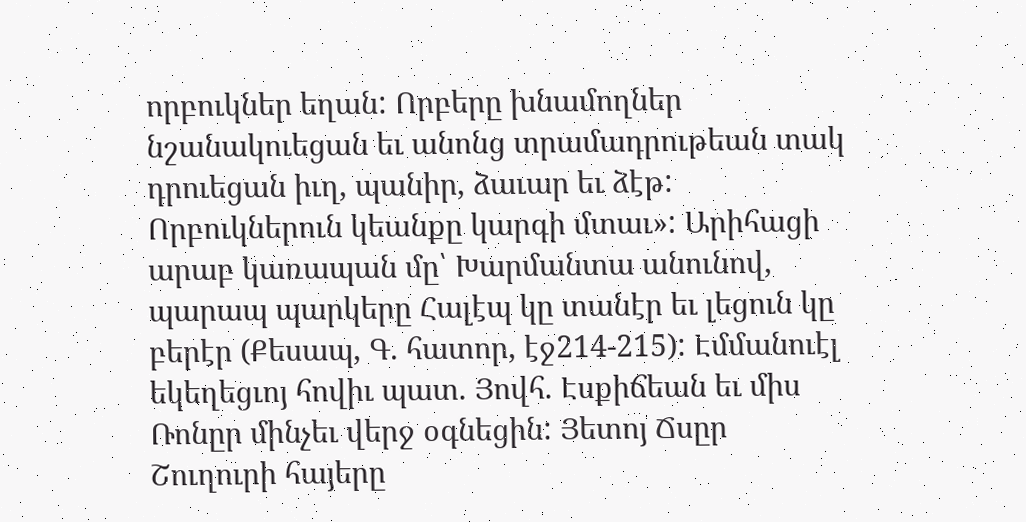որբուկներ եղան: Որբերը խնամողներ նշանակուեցան եւ անոնց տրամադրութեան տակ դրուեցան իւղ, պանիր, ձաւար եւ ձէթ: Որբուկներուն կեանքը կարգի մտաւ»: Արիհացի արաբ կառապան մը՝ Խարմանտա անունով, պարապ պարկերը Հալէպ կը տանէր եւ լեցուն կը բերէր (Քեսապ, Գ. հատոր, էջ214-215): Էմմանուէլ եկեղեցւոյ հովիւ պատ. Յովհ. Էսքիճեան եւ միս Ռոնըր մինչեւ վերջ օգնեցին: Յետոյ Ճսըր Շուղուրի հայերը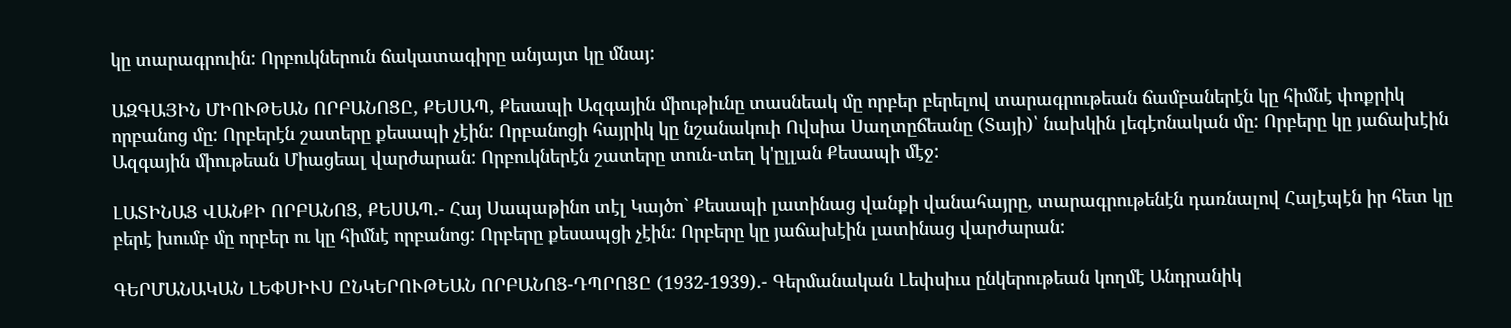կը տարագրուին: Որբուկներուն ճակատագիրը անյայտ կը մնայ:

ԱԶԳԱՅԻՆ ՄԻՈՒԹԵԱՆ ՈՐԲԱՆՈՑԸ, ՔԵՍԱՊ, Քեսապի Ազգային միութիւնը տասնեակ մը որբեր բերելով տարագրութեան ճամբաներէն կը հիմնէ փոքրիկ որբանոց մը: Որբերէն շատերը քեսապի չէին: Որբանոցի հայրիկ կը նշանակուի Ովսիա Սաղտըճեանը (Տայի)՝ նախկին լեգէոնական մը: Որբերը կը յաճախէին Ազգային միութեան Միացեալ վարժարան: Որբուկներէն շատերը տուն-տեղ կ'ըլլան Քեսապի մէջ:

ԼԱՏԻՆԱՑ ՎԱՆՔԻ ՈՐԲԱՆՈՑ, ՔԵՍԱՊ.- Հայ Սապաթինո տէլ Կայծո` Քեսապի լատինաց վանքի վանահայրը, տարագրութենէն դառնալով Հալէպէն իր հետ կը բերէ խումբ մը որբեր ու կը հիմնէ որբանոց: Որբերը քեսապցի չէին: Որբերը կը յաճախէին լատինաց վարժարան:

ԳԵՐՄԱՆԱԿԱՆ ԼԵՓՍԻՒՍ ԸՆԿԵՐՈՒԹԵԱՆ ՈՐԲԱՆՈՑ-ԴՊՐՈՑԸ (1932-1939).- Գերմանական Լեփսիւս ընկերութեան կողմէ Անդրանիկ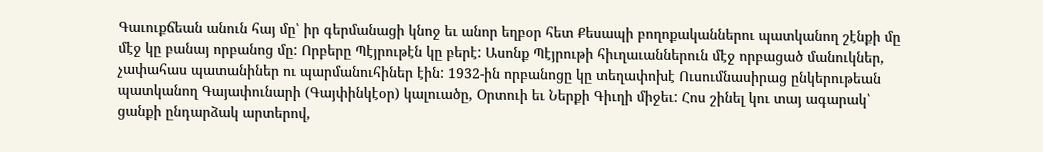Գաւուքճեան անուն հայ մը՝ իր գերմանացի կնոջ եւ անոր եղբօր հետ Քեսապի բողոքականներու պատկանող շէնքի մը մէջ կը բանայ որբանոց մը: Որբերը Պէյրութէն կը բերէ: Ասոնք Պէյրութի հիւղաւաններուն մէջ որբացած մանուկներ, չափահաս պատանիներ ու պարմանուհիներ էին: 1932-ին որբանոցը կը տեղափոխէ Ուսումնասիրաց ընկերութեան պատկանող Գայափունարի (Գայփինկէօր) կալուածը, Օրտուի եւ Ներքի Գիւղի միջեւ: Հոս շինել կու տայ ագարակ՝ ցանքի ընդարձակ արտերով,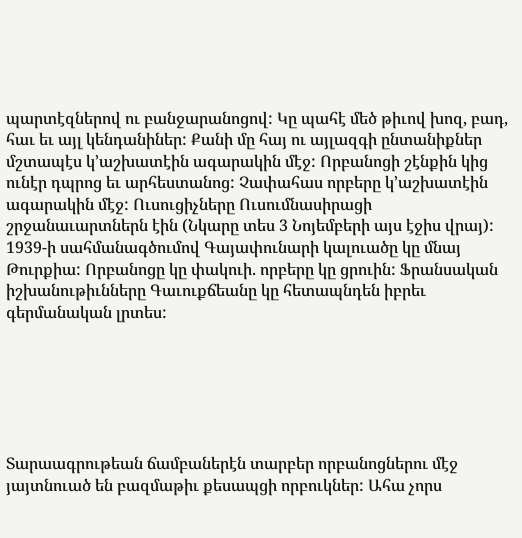պարտէզներով ու բանջարանոցով: Կը պահէ մեծ թիւով խոզ, բադ, հաւ եւ այլ կենդանիներ: Քանի մը հայ ու այլազգի ընտանիքներ մշտապէս կ’աշխատէին ագարակին մէջ: Որբանոցի շէնքին կից ունէր դպրոց եւ արհեստանոց: Չափահաս որբերը կ’աշխատէին ագարակին մէջ: Ուսուցիչները Ուսումնասիրացի շրջանաւարտներն էին (Նկարը տես 3 Նոյեմբերի այս էջիս վրայ):
1939-ի սահմանագծումով Գայափունարի կալուածը կը մնայ Թուրքիա: Որբանոցը կը փակուի. որբերը կը ցրուին: Ֆրանսական իշխանութիւնները Գաւուքճեանը կը հետապնդեն իբրեւ գերմանական լրտես:






Տարաագրութեան ճամբաներէն տարբեր որբանոցներու մէջ յայտնուած են բազմաթիւ քեսապցի որբուկներ: Ահա չորս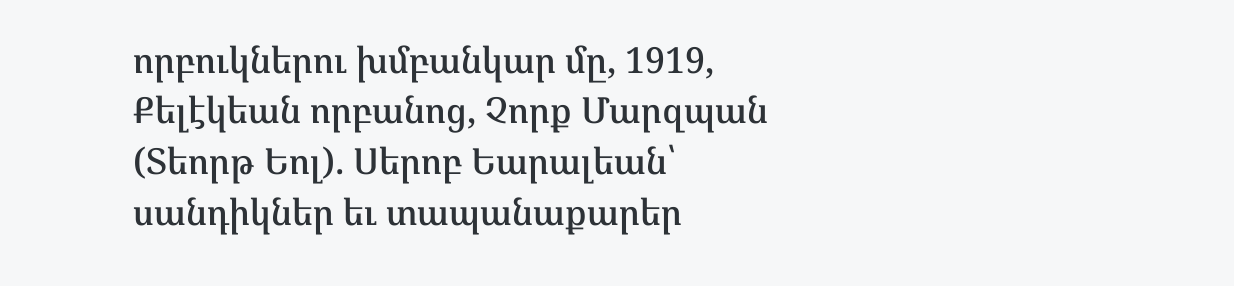որբուկներու խմբանկար մը, 1919, Քելէկեան որբանոց, Չորք Մարզպան (Տեորթ Եոլ). Սերոբ Եարալեան՝ սանդիկներ եւ տապանաքարեր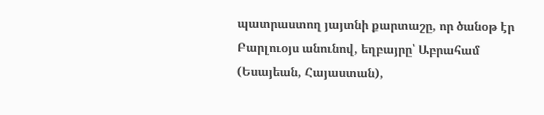պատրաստող յայտնի քարտաշը, որ ծանօթ էր Բարլուօյս անունով, եղբայրը՝ Աբրահամ (Եսայեան, Հայաստան),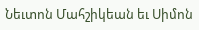Նեւտոն Մահշիկեան եւ Սիմոն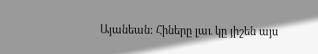Այանեան: Հիները լաւ կը յիշեն այս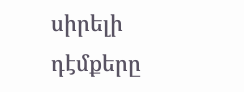սիրելի դէմքերը